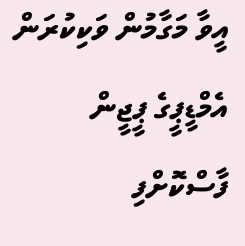އީވާ މަގާމުން ވަކިކުރަން އެމްޑީޕީގެ ޕީޖީން ފާސްކޮށްފި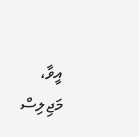އީވާ، މަޖިލިސް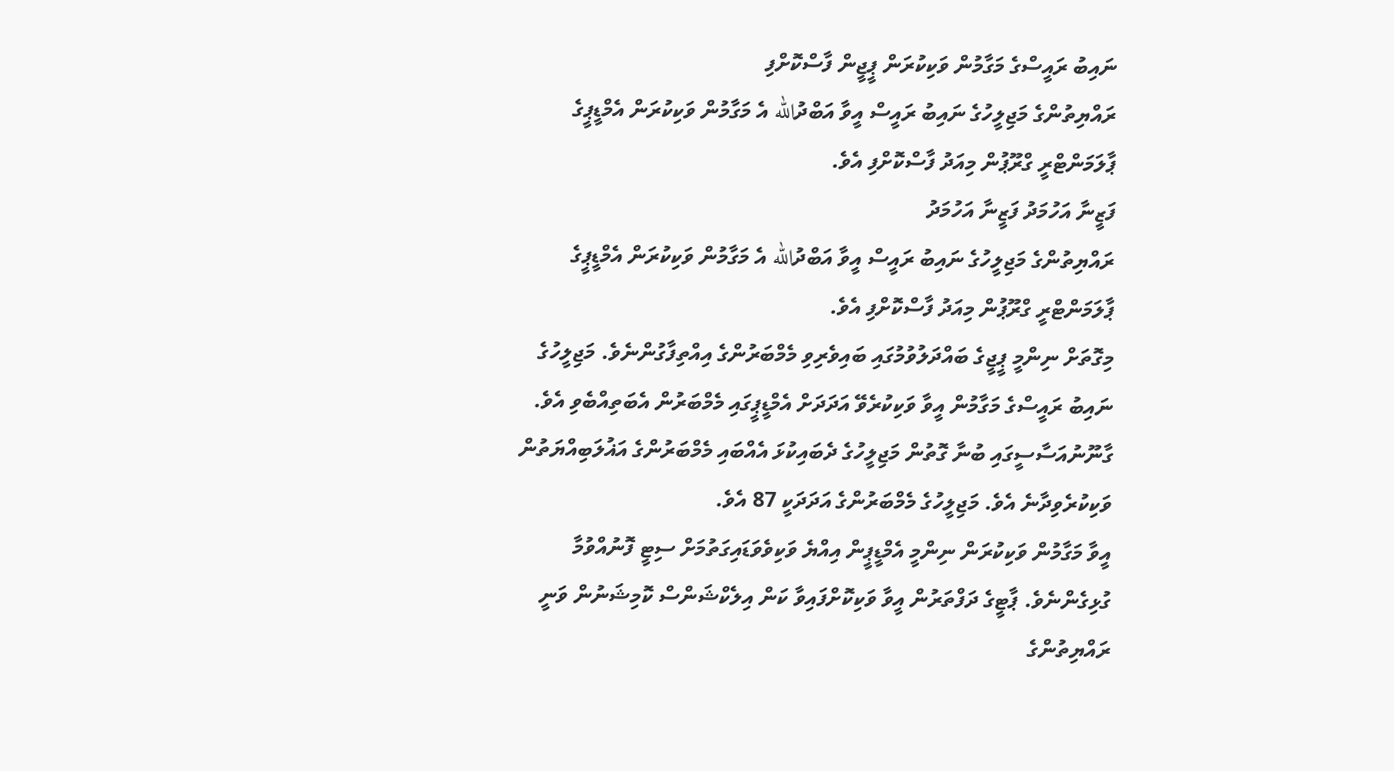ނައިބު ރައީސްގެ މަގާމުން ވަކިކުރަން ޕީޖީން ފާސްކޮށްފި
ރައްޔިތުންގެ މަޖިލީހުގެ ނައިބު ރައީސް އީވާ އަބްދުالله އެ މަގާމުން ވަކިކުރަން އެމްޑީޕީގެ ޕާލަމަންޓްރީ ގްރޫޕުން މިއަދު ފާސްކޮށްފި އެވެ.
ފަޒީނާ އަހުމަދު ފަޒީނާ އަހުމަދު
ރައްޔިތުންގެ މަޖިލީހުގެ ނައިބު ރައީސް އީވާ އަބްދުالله އެ މަގާމުން ވަކިކުރަން އެމްޑީޕީގެ ޕާލަމަންޓްރީ ގްރޫޕުން މިއަދު ފާސްކޮށްފި އެވެ.
މިގޮތަށް ނިންމީ ޕީޖީގެ ބައްދަލުވުމުގައި ބައިވެރިވި މެމްބަރުންގެ އިއްތިފާގުންނެވެ. މަޖިލީހުގެ ނައިބު ރައީސްގެ މަގާމުން އީވާ ވަކިކުރެވޭ އަދަދަށް އެމްޑީޕީގައި މެމްބަރުން އެބަތިއްބެވި އެވެ. ގާނޫނުއަސާސީގައި ބުނާ ގޮތުން މަޖިލީހުގެ ދެބައިކުޅަ އެއްބައި މެމްބަރުންގެ އަޣުލަބިއްޔަތުން ވަކިކުރެވިދާނެ އެވެ. މަޖިލީހުގެ މެމްބަރުންގެ އަދަދަކީ 87 އެވެ.
އީވާ މަގާމުން ވަކިކުރަން ނިންމީ އެމްޑީޕީން އިއްޔެ ވަކިވެވަޑައިގަތުމަށް ސިޓީ ފޮނުއްވުމާ ގުޅިގެންނެވެ. ޕާޓީގެ ދަފްތަރުން އީވާ ވަކިކޮށްފައިވާ ކަން އިލެކްޝަންސް ކޮމިޝަނުން ވަނީ ރައްޔިތުންގެ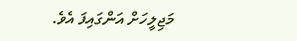މަޖިލީހަށް އަންގައިފަ އެވެ.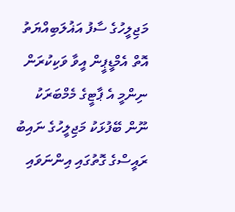މަޖިލީހުގެ ސާފު އަޣުލަބިއްޔަތު އޮތް އެމްޑީޕީން އީވާ ވަކިކުރަން ނިންމީ އެ ޕާޓީގެ މެމްބަރަކު ނޫން ބޭފުޅަކު މަޖިލީހުގެ ނައިބު ރައީސްގެ ގޮތުގައި އިންނަވައި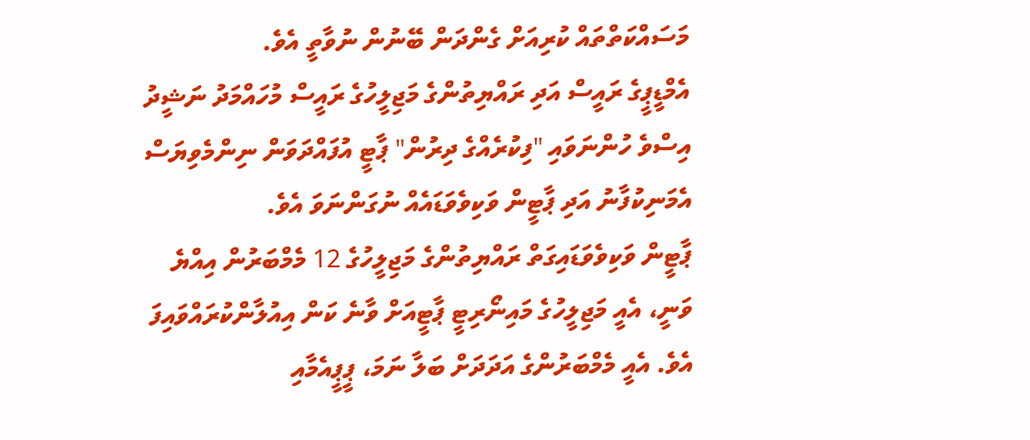މަސައްކަތްތައް ކުރިއަށް ގެންދަން ބޭނުން ނުވާތީ އެވެ.
އެމްޑީޕީގެ ރައީސް އަދި ރައްޔިތުންގެ މަޖިލީހުގެ ރައީސް މުހައްމަދު ނަޝީދު އިސްވެ ހުންނަވައި "ފިކުރެއްގެ ދިރުން" ޕާޓީ އުފައްދަވަން ނިންމެވިޔަސް އެމަނިކުފާނު އަދި ޕާޓީން ވަކިވެވަޑައެއް ނުގަންނަވަ އެވެ.
ޕާޓީން ވަކިވެވަޑައިގަތް ރައްޔިތުންގެ މަޖިލީހުގެ 12 މެމްބަރުން އިއްޔެ ވަނީ، އެއީ މަޖިލީހުގެ މައިނޯރިޓީ ޕާޓީއަށް ވާނެ ކަން އިއުލާންކުރައްވައިފަ އެވެ. އެއީ މެމްބަރުންގެ އަދަދަށް ބަލާ ނަމަ، ޕީޕީއެމާއި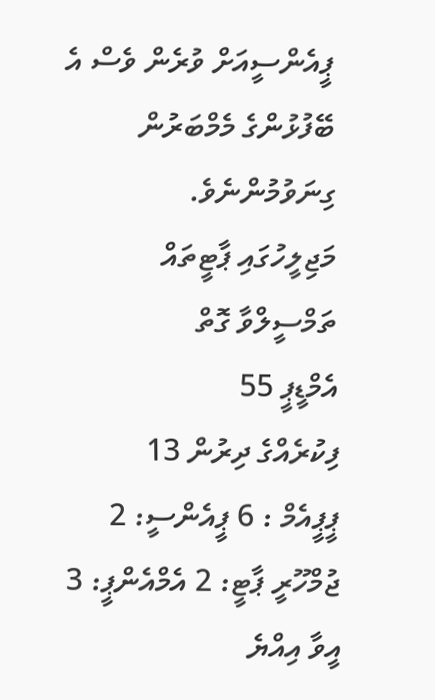ޕީއެންސީއަށް ވުރެން ވެސް އެ ބޭފުޅުންގެ މެމްބަރުން ގިނަވުމުންނެވެ.
މަޖިލީހުގައި ޕާޓީތައް ތަމްސީލްވާ ގޮތް
އެމްޑީޕީ 55
ފިކުރެއްގެ ދިރުން 13
ޕީޕީއެމް : 6 ޕީއެންސީ: 2 ޖުމްހޫރީ ޕާޓީ: 2 އެމްއެންޕީ: 3
އީވާ އިއްޔެ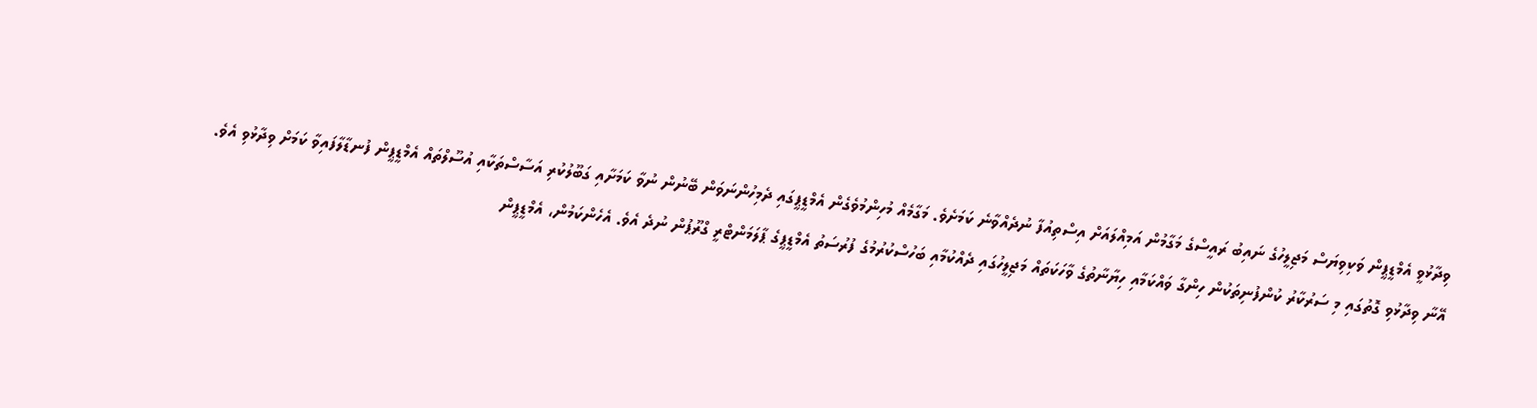ވިދާޅުވީ އެމްޑީޕީން ވަކިވިޔަސް މަޖިލީހުގެ ނައިބު ރައީސްގެ މަގާމުން އަމިއްލައަށް އިސްތިއުފާ ނުދެއްވާނެ ކަމަށެވެ. މަގާމެއް މުހިންމުވެގެން އެމްޑީޕީގައި ދެމިހުންނަވަން ބޭނުން ނުވާ ކަމަށާއި ގަބޫލުކުރި އަސާސްތަކާއި އުސޫލްތައް އެމްޑީޕީން ފުނޑާލާފައިވާ ކަމަށް ވިދާޅުވި އެވެ.
އޭނާ ވިދާޅުވި ގޮތުގައި މި ސަރުކާރު ކުންފުނިތަކުން ހިންގާ ވައްކަމާއި ހިޔާނާތުގެ ވާހަކަތައް މަޖިލީހުގައި ދެއްކުމާއި ބަހުސްކުރުމުގެ ފުރުސަތު އެމްޑީޕީގެ ޕާލަމަންޓްރީ ގްރޫޕުން ނުދެ އެވެ. އެހެންކަމުން، އެމްޑީޕީން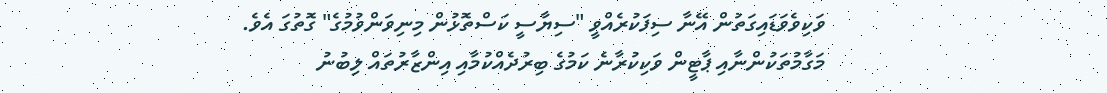ވަކިވެވަޑައިގަތުން އޭނާ ސިފަކުރެއްވީ "ސިޔާސީ ކަސްތޮޅުން މިނިވަންވުމުގެ" ގޮތުގަ އެވެ.
މަގާމުތަކުންނާއި ޕާޓީން ވަކިކުރާނެ ކަމުގެ ބިރުދެއްކުމާއި އިންޒާރުތައް ލިބުނު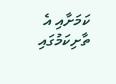ކަމަށާއި އެ ތާށިކަމުގައި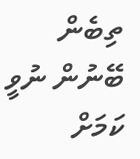ތިބެން ބޭނުން ނުވީ ކަމަށް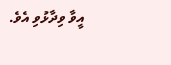އީވާ ވިދާޅުވި އެވެ.